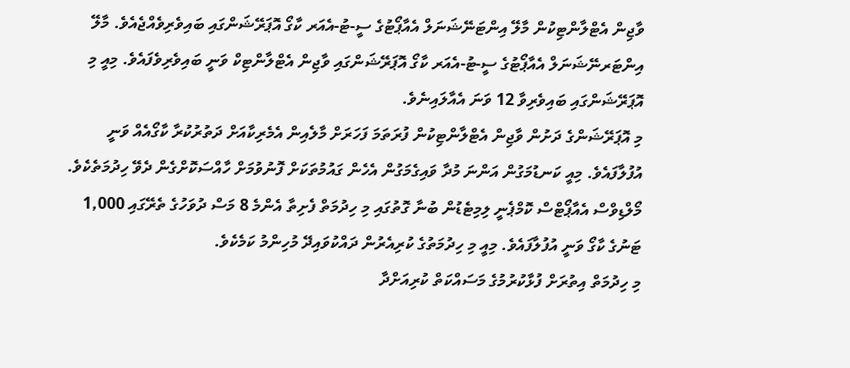ވާޖިން އެޓްލާންޓިކުން މާލޭ އިންޓަނޭޝަނަލް އެއާޕޯޓުގެ ސީ-ޓު-އެއަރ ކާގޯ އޮޕަރޭޝަންގައި ބައިވެރިވެއްޖެއެވެ. މާލޭ އިންޓަރނޭޝަނަލް އެއާޕޯޓުގެ ސީ-ޓު-އެއަރ ކާގޯ އޮޕަރޭޝަންގައި ވާޖިން އެޓްލާންޓިކް ވަނީ ބައިވެރިވެފައެވެ. މިއީ މި އޮޕަރޭޝަންގައި ބައިވެރިވާ 12 ވަނަ އެއާލައިނެވެ.
މި އޮޕަރޭޝަންގެ ދަށުން ވާޖިން އެޓްލާންޓިކުން ފުރަތަމަ ފަހަރަށް މާލެއިން އެމެރިކާއަށް ދަތުރުކުރާ ކާގޯއެއް ވަނީ އުފުލާފައެވެ. މިއީ ކަނޑުމަގުން އަންނަ މުދާ ވައިގެމަގުން އެހެން ގައުމުތަކަށް ފޮނުވުމަށް ހާއްސަކޮށްގެން ދެވޭ ހިދުމަތެކެވެ. މޯލްޑިވްސް އެއާޕޯޓްސް ކޮމްޕެނީ ލިމިޓެޑުން ބުނާ ގޮތުގައި މި ހިދުމަތް ފެށިތާ އެންމެ 8 މަސް ދުވަހުގެ ތެރޭގައި 1,000 ޓަނުގެ ކާގޯ ވަނީ އުފުލާފައެވެ. މިއީ މި ހިދުމަތުގެ ކުރިއެރުން ދައްކުވައިދޭ މުހިންމު ކަމެކެވެ.
މި ހިދުމަތް އިތުރަށް ފުޅާކުރުމުގެ މަސައްކަތް ކުރިއަށްދާ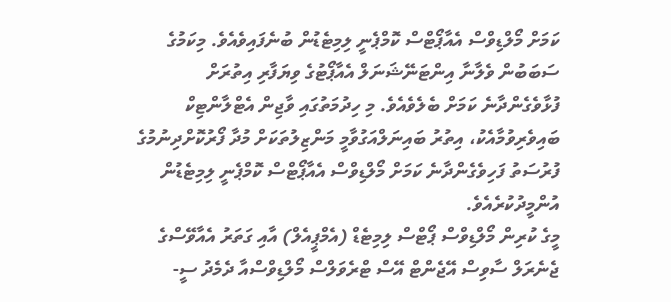ކަމަށް މޯލްޑިވްސް އެއާޕޯޓްސް ކޮމްޕެނީ ލިމިޓެޑުން ބުނެފައިވެއެވެ. މިކަމުގެ ސަބަބުން ވެލާނާ އިންޓަނޭޝަނަލް އެއާޕޯޓުގެ ވިޔަފާރި އިތުރަށް ފުޅާވެގެންދާނެ ކަމަށް ބެލެވެއެވެ. މި ހިދުމަތުގައި ވާޖިން އެޓްލާންޓިކް ބައިވެރިވުމާއެކު، އިތުރު ބައިނަލްއަގުވާމީ މަންޒިލުތަކަށް މުދާ ފޯރުކޮށްދިނުމުގެ ފުރުސަތު ފަހިވެގެންދާނެ ކަމަށް މޯލްޑިވްސް އެއާޕޯޓްސް ކޮމްޕެނީ ލިމިޓެޑުން އުންމީދުކުރެއެވެ.
މީގެ ކުރިން މޯލްޑިވްސް ޕޯޓްސް ލިމިޓެޑް (އެމްޕީއެލް) އާއި ގަތަރު އެއާވޭސްގެ ޖެނެރަލް ސާވިސް އޭޖެންޓް އޭސް ޓްރެވަލްސް މޯލްޑިވްސްއާ ދެމެދު ސީ-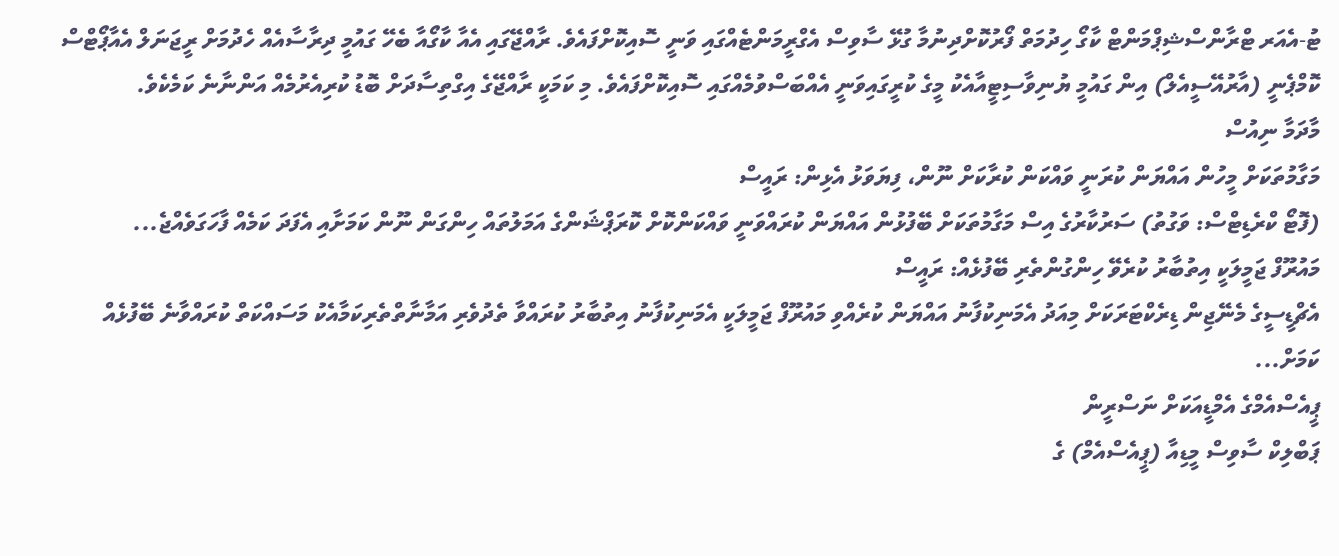ޓު-އެއަރ ޓްރާންސްޝިޕްމަންޓް ކާގޯ ހިދުމަތް ފޯރުކޮށްދިނުމާ ގުޅޭ ސާވިސް އެގްރީމަންޓެއްގައި ވަނީ ސޮއިކޮށްފައެވެ. ރާއްޖޭގައި އެއާ ކާގޯއާ ބެހޭ ގައުމީ ދިރާސާއެއް ހެދުމަށް ރީޖަނަލް އެއާޕޯޓްސް ކޮމްޕެނީ (އާރުއޭސީއެލް) އިން ގައުމީ ޔުނިވާސިޓީއާއެކު މީގެ ކުރީގައިވަނީ އެއްބަސްވުމެއްގައި ސޮއިކޮށްފައެވެ. މި ކަމަކީ ރާއްޖޭގެ އިގްތިސާދަށް ބޮޑު ކުރިއެރުމެއް އަންނާނެ ކަމެކެވެ.
މާދަމާ ނިއުސް
މަގާމުތަކަށް މީހުން އައްޔަން ކުރަނީ ވައްކަން ކުރާކަށް ނޫން، ފިޔަވަޅު އެޅިން: ރައީސް
(ފޮޓޯ ކްރެޑިޓްސް: ވަގުތު) ސަރުކާރުގެ އިސް މަގާމުތަކަށް ބޭފުޅުން އައްޔަން ކުރައްވަނީ ވައްކަންކޮށް ކޮރަޕްޝަންގެ އަމަލުތައް ހިންގަން ނޫން ކަމަށާއި އެފަދަ ކަމެއް ފާހަގަވެއްޖެ...
މައުރޫފް ޖަމީލަކީ އިތުބާރު ކުރެވޭ ހިންގުންތެރި ބޭފުޅެއް: ރައީސް
އެޗްޑީސީގެ މެނޭޖިން ޑިރެކްޓަރަކަށް މިއަދު އެމަނިކުފާނު އައްޔަން ކުރެއްވި މައުރޫފް ޖަމީލަކީ އެމަނިކުފާނު އިތުބާރު ކުރައްވާ ތެދުވެރި އަމާނާތްތެރިކަމާއެކު މަސައްކަތް ކުރައްވާނެ ބޭފުޅެއް ކަމަށް...
ޕީއެސްއެމްގެ އެމްޑީއަކަށް ނަސްރީން
ޕަބްލިކް ސާވިސް މީޑިއާ (ޕީއެސްއެމް) ގެ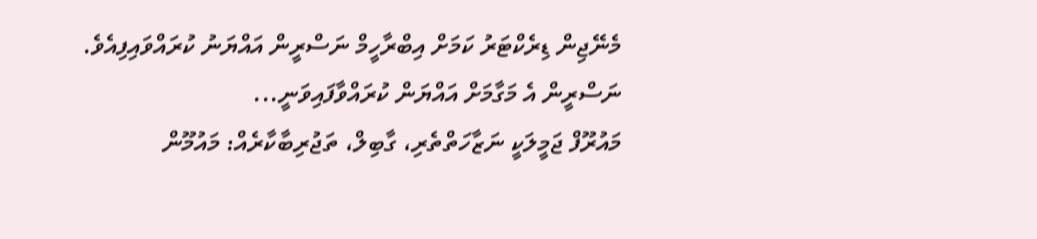މެނޭޖިން ޑިރެކްޓަރު ކަމަށް އިބްރާހީމް ނަސްރީން އައްޔަނު ކުރައްވައިފިއެވެ. ނަސްރީން އެ މަގާމަށް އައްޔަން ކުރައްވާފައިވަނީ...
މައުރޫފް ޖަމީލަކީ ނަޒާހަތްތެރި، ގާބިލް، ތަޖުރިބާކާރެއް: މައުމޫން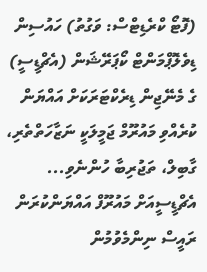(ފޮޓޯ ކްރެޑިޓްސް: ވަގުތު) ހައުސިން ޑިވެލޮޕްމަންޓް ކޯޕަރޭޝަން (އެޗްޑީސީ) ގެ މެނޭޖިން ޑިރެކްޓަރަކަށް އައްޔަން ކުރެއްވި މައުރޫމް ޖަމީލަކީ ނަޒާހަތްތެރި، ގާބިލް، ތަޖުރިބާ ހުންނެވި...
އެޗްޑީސީއަށް މައުރޫފް އައްޔަންކުރަން ރައީސް ނިންމެވުމުން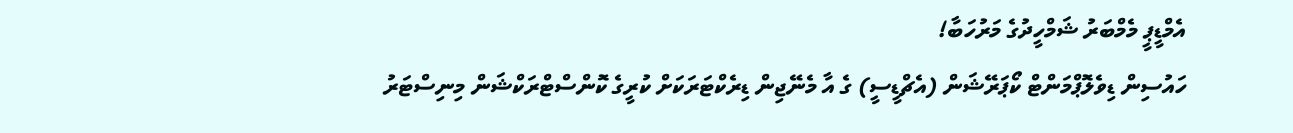އެމްޑީޕީ މެމްބަރު ޝަމްހީދުގެ މަރުހަބާ!
ހައުސިން ޑިވެލޮޕްމަންޓް ކޯޕަރޭޝަން (އެޗްޑީސީ) ގެ އާ މެނޭޖިން ޑިރެކްޓަރަކަށް ކުރީގެ ކޮންސްޓްރަކްޝަން މިނިސްޓަރު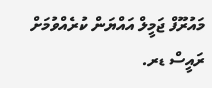މައުރޫފް ޖަމީލް އައްޔަން ކުރެއްވުމަށް ރައީސް ޑރ.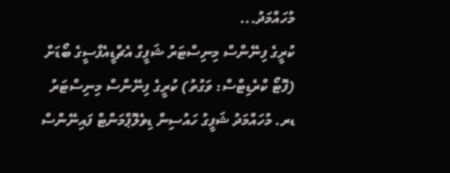މުހައްމަދު...
ކުރީގެ ފިނޭންސް މިނިސްޓަރު ޝަފީގް އެޗްޑީއެފްސީގެ ބޯޑަށް
(ފޮޓޯ ކްރެޑިޓްސް: ވަގުތު) ކުރީގެ ފިނޭންސް މިނިސްޓަރު ޑރ. މުހައްމަދު ޝަފީގު ހައުސިން ޑިވެލޮޕްމަންޓް ފައިނޭންސް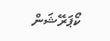ކޯޕަރޭޝަން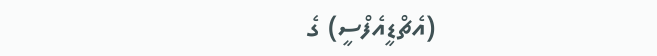(އެޗްޑީއެފްސީ) ގެ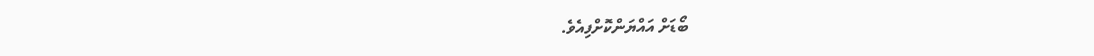ބޯޑަށް އައްޔަންކޮށްފިއެވެ.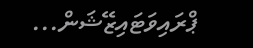ޕްރައިވަޓައިޒޭޝަން...